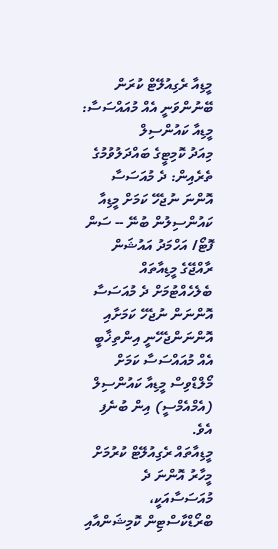މީޑިއާ ރެގިއުލޭޓް ކުރަން ބޭނުންވަނީ އެއް މުއައްސަސާ: މީޑިއާ ކައުންސިލް
މިއަދު ކޮމިޓީގެ ބައްދަލުވުމުގެ ތެރެއިން: ދެ މުއަސަސާ އޮންނަ ނުޖެހޭ ކަމަށް މީޑިއާ ކައުންސިލުން ބުނޭ -- ސަން ފޮޓޯ/ އަހްމަދު އައުޝަން
ރާއްޖޭގެ މީޑިއާތައް ބެލެހެއްޓުމަށް ދެ މުއަސަސާ އޮންނަން ނުޖެހޭ ކަމަށާއި އޮންނަންޖެހޭނީ އިންތިޚާބީ އެއް މުއައްސަސާ ކަމަށް މޯލްޑްވިސް މީޑިއާ ކައުންސިލް (އެމްއެމްސީ) އިން ބުނެފި އެވެ.
މީޑިއާތައް ރެގިއުލޭޓް ކުރުމަށް މީހާރު އޮންނަ ދެ މުއަސަސާއަކީ، ބްރޯޑްކާސްޓިން ކޮމިޝަންއާއި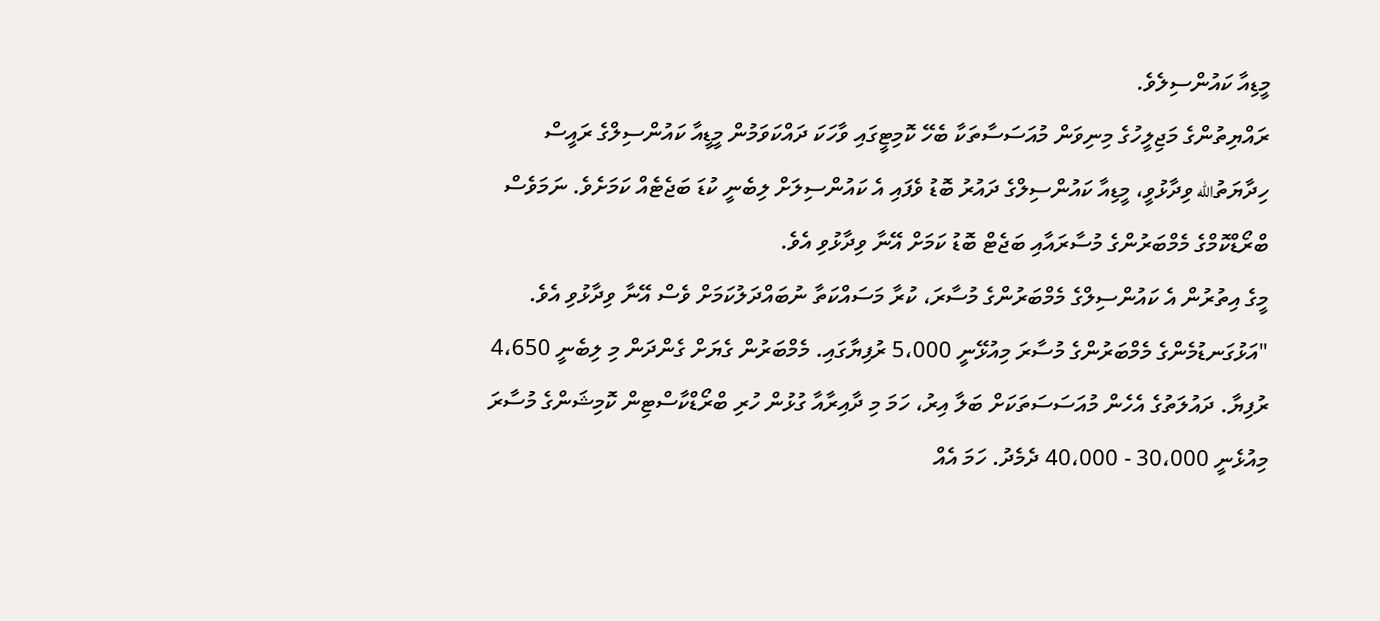މީޑިއާ ކައުންސިލެވެ.
ރައްޔިތުންގެ މަޖިލީހުގެ މިނިވަން މުއަސަސާތަކާ ބެހޭ ކޮމިޓީގައި ވާހަކަ ދައްކަވަމުން މީޑީއާ ކައުންސިލްގެ ރައީސް ހިދާޔަތުالله ވިދާޅުވީ، މީޑިއާ ކައުންސިލްގެ ދައުރު ބޮޑު ވެފައި އެ ކައުންސިލަށް ލިބެނީ ކުޑަ ބަޖެޓެއް ކަމަށެވެ. ނަމަވެސް ބްރޯޑްކޮމްގެ މެމްބަރުންގެ މުސާރައާއި ބަޖެޓް ބޮޑު ކަމަށް އޭނާ ވިދާޅުވި އެވެ.
މީގެ އިތުރުން އެ ކައުންސިލްގެ މެމްބަރުންގެ މުސާރަ، ކުރާ މަސައްކަތާ ނުބައްދަލުކަމަށް ވެސް އޭނާ ވިދާޅުވި އެވެ.
"އަޅުގަނޑުމެންގެ މެމްބަރުންގެ މުސާރަ މިއުޅޭނީ 5،000 ރުފިޔާގައި. މެމްބަރުން ގެޔަށް ގެންދަން މި ލިބެނީ 4،650 ރުފިޔާ. ދައުލަތުގެ އެހެން މުއަސަސަތަކަށް ބަލާ އިރު، ހަމަ މި ދާއިރާއާ ގުޅުން ހުރި ބްރޯޑްކާސްޓިން ކޮމިޝަންގެ މުސާރަ މިއުޅެނީ 30،000 - 40،000 ދެމެދު. ހަމަ އެއް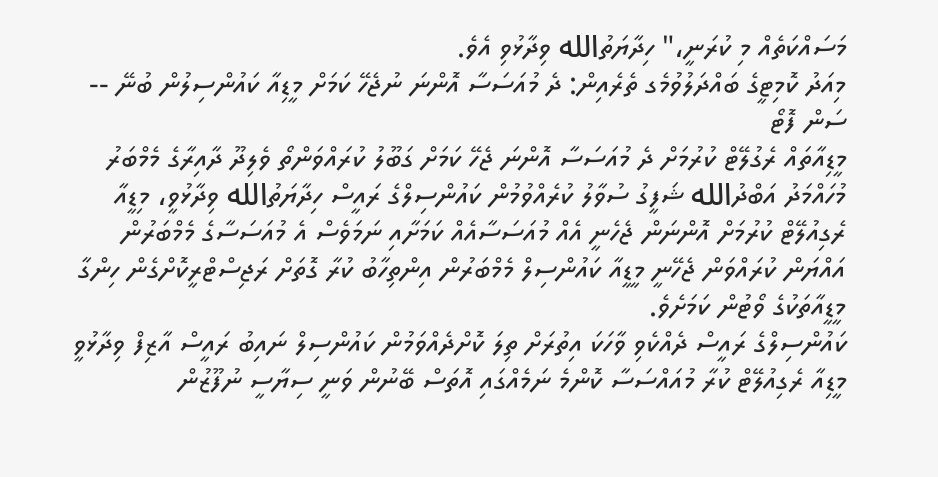މަސައްކަތެއް މި ކުރަނީ،" ހިދާޔަތުالله ވިދާޅުވި އެވެ.
މިއަދު ކޮމިޓީގެ ބައްދަލުވުމެގ ތެރެއިން: ދެ މުއަސަސާ އޮންނަ ނުޖެހޭ ކަމަށް މީޑިއާ ކައުންސިލުން ބުނޭ -- ސަން ފޮޓޯ
މީޑިއާތައް ރެގުލޭޓް ކުރުމަށް ދެ މުއަސަސާ އޮންނަ ޖެހޭ ކަމަށް ގަބޫލު ކުރައްވަންތޯ ވެލިދޫ ދާއިރާގެ މެމްބަރު މުހައްމަދު އަބްދުالله ޝަފީގު ސުވާލު ކުރެއްވުމުން ކައުންސިލްގެ ރައީސް ހިދާޔަތުالله ވިދާޅުވީ، މިޑީއާ ރެގިއުލޭޓް ކުރުމަށް އޮންނަން ޖެހެނީ އެއް މުއަސަސާއެއް ކަމަށާއި ނަމަވެސް އެ މުއަސަސާގެ މެމްބަރުން އައްޔަން ކުރައްވަން ޖެހޭނީ މީޑީއާ ކައުންސިލް މެމްބަރުން އިންތިހާބު ކުރާ ގޮތަށް ރަޖިސްޓްރީކޮށްގެން ހިންގާ މީޑީއާތަކުގެ ވޯޓުން ކަމަށެވެ.
ކައުންސިލްގެ ރައީސް ދެއްކެވި ވާހަކަ އިތުރަށް ތިލަ ކޮށްދެއްވަމުން ކައުންސިލް ނައިބު ރައީސް އާޒިފް ވިދާޅުވީ މީޑިއާ ރެގިއުލޭޓް ކުރާ މުއައްސަސާ ކޮންމެ ނަމެއްގައި އޮތަސް ބޭނުން ވަނީ ސިޔާސީ ނުފޫޒުން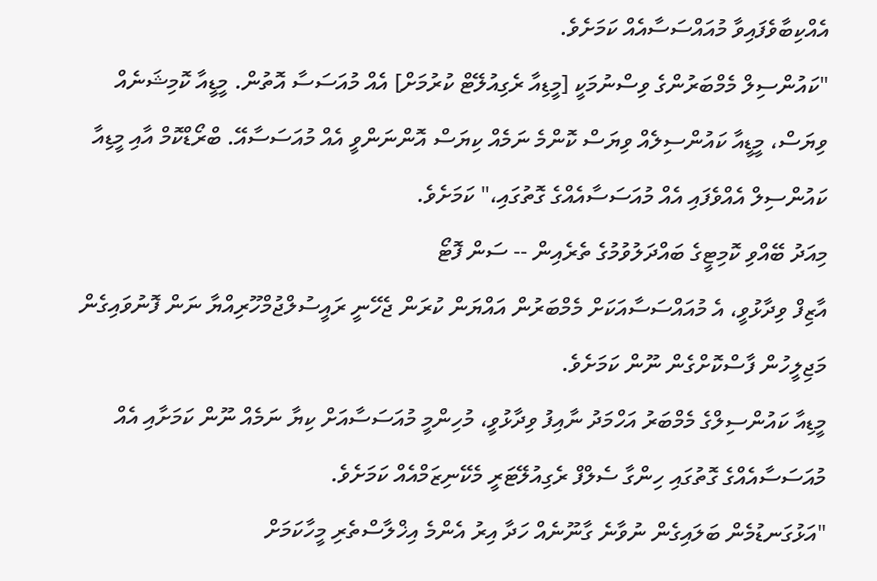އެއްކިބާވެފައިވާ މުއައްސަސާއެއް ކަމަށެވެ.
"ކައުންސިލް މެމްބަރުންގެ ވިސްނުމަކީ [މީޑިއާ ރެގިއުލޭޓް ކުރުމަށް] އެއް މުއަސަސާ އޮތުން. މީޑީއާ ކޮމިޝަނެއް ވިޔަސް، މީޑީއާ ކައުންސިލެއް ވިޔަސް ކޮންމެ ނަމެއް ކިޔަސް އޮންނަންވީ އެއް މުއަސަސާއޭ. ބްރޯޑްކޮމް އާއި މީޑިއާ ކައުންސިލް އެއްވެފައި އެއް މުއަސަސާއެއްގެ ގޮތުގައި،" ކަމަށެވެ.
މިއަދު ބޭއްވި ކޮމިޓީގެ ބައްދަލުވުމުގެ ތެރެއިން -- ސަން ފޮޓޯ
އާޒިފް ވިދާޅުވީ، އެ މުއައްސަސާއަކަށް މެމްބަރުން އައްޔަން ކުރަން ޖެހޭނީ ރައީސުލްޖުމްހޫރިއްޔާ ނަން ފޮނުވައިގެން މަޖިލީހުން ފާސްކޮށްގެން ނޫން ކަމަށެވެ.
މީޑިއާ ކައުންސިލްގެ މެމްބަރު އަހްމަދު ނާއިފު ވިދާޅުވީ، މުހިންމީ މުއަސަސާއަށް ކިޔާ ނަމެއް ނޫން ކަމަށާއި އެއް މުއަސަސާއެއްގެ ގޮތުގައި ހިންގާ ސެލްފް ރެގިއުލޭޓަރީ މެކޭނިޒަމްއެއް ކަމަށެވެ.
"އަޅުގަނޑުމެން ބަލައިގެން ނުވާނެ ގާނޫނެއް ހަދާ އިރު އެންމެ އިޚްލާސްތެރި މީހާކަމަށް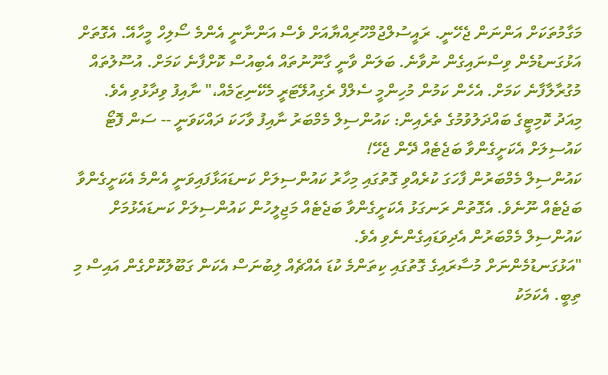މަގާމުތަކަށް އަންނަން ޖެހޭނީ. ރައީސުލްޖުމްހޫރިއްޔާއަށް ވެސް އަންނާނީ އެންމެ ސޯލިހް މީހާއޭ. އެގޮތަށް އަޅުގަނޑުމެން ވިސްނައިގެން ނުވާނެ. ބަލަން ވާނީ ގާނޫނުތައް އެބިއުސް ކޮށްފާނެ ކަމަށް. އުސޫލުތައް މުގުރާލާފާނެ ކަމަށް. އެހެން ކަމުން މުހިންމީ ސެލްފް ރެގިއުލޭޓަރީ މެކޭނިޒަމެއް،" ނާއިފު ވިދާޅުވި އެވެ.
މިއަދު ކޮމިޓީގެ ބައްދަލުވުމުގެ ތެރެއިން: ކައުންސިލް މެމްބަރު ނާއިފު ވާހަކަ ދައްކަވަނީ -- ސަން ފޮޓޯ
ކައުސިލަށް އެކަށީގެންވާ ބަޖެޓެއް ދޭން ޖެހޭ!
ކައުންސިލް މެމްބަރުން ފާހަގަ ކުރެއްވި ގޮތުގައި މިހާރު ކައުންސިލަށް ކަނޑައަޅާފައިވަނީ އެންމެ އެކަށީގެންވާ ބަޖެޓެއް ނޫނެވެ. އެގޮތުން ރަނގަޅު އެކަށީގެންވާ ބަޖެޓެއް މަޖިލީހުން ކައުންސިލަށް ކަނޑައެޅުމަށް ކައުންސިލް މެމްބަރުން އެދިވަޑައިގެންނެވި އެވެ.
"އަޅުގަނޑުމެންނަށް މުސާރައިގެ ގޮތުގައި ކިތަންމެ ކުޑަ އެއްޗެއް ލިބުނަސް އެކަން ގަބޫލުކޮށްގެން އައިސް މި ތިބީ. އެކަމަކު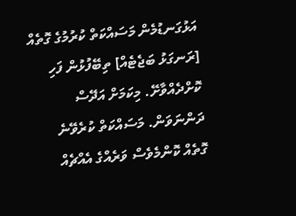އަޅުގަނޑުމެން މަސައްކަތް ކުރުމުގެ ގޮތެއް [ރަނގަޅު ބަޖެޓެއް] ތިބޭފުޅުން ފަހި ކޮށްދެއްވާށޭ. މިކަމަށް އަދޭސް ދަންނަވަން. މަސައްކަތް ކުރެވޭނެ ގޮތެއް ކޮންމެވެސް ވަރެއްގެ އެއްޗެއް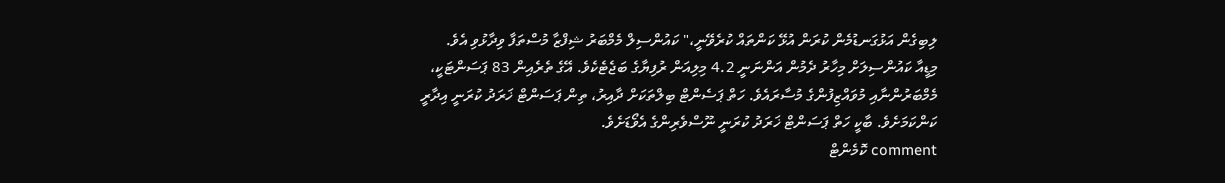ލިބިގެން އަޅުގަނޑުމެން ކުރަން އުޅޭ ކަންތައް ކުރެވޭނީ،" ކައުންސިލް މެމްބަރު ޝިފްޒާ މުސްތަފާ ވިދާޅުވި އެވެ.
މިޑީއާ ކައުންސިލަށް މިހާރު ދެމުން އަންނަނީ 4.2 މިލިއަން ރުފިޔާގެ ބަޖެޓެކެވެ. އޭގެ ތެރެއިން 83 ޕަސަންޓަކީ، މެމްބަރުންނާއި މުވައްޒިފުންގެ މުސާރައެވެ. ހަތް ޕަސެންޓް ބިލްތަކަށް ދާއިރު، ތިން ޕަސަންޓް ޚަރަދު ކުރަނީ އިދާރީ ކަންކަމަށެވެ. ބާކީ ހަތް ޕަސަންޓް ޚަރަދު ކުރަނީ ނޫސްވެރިންގެ އެވޯޑަށެވެ.
comment ކޮމެންޓް